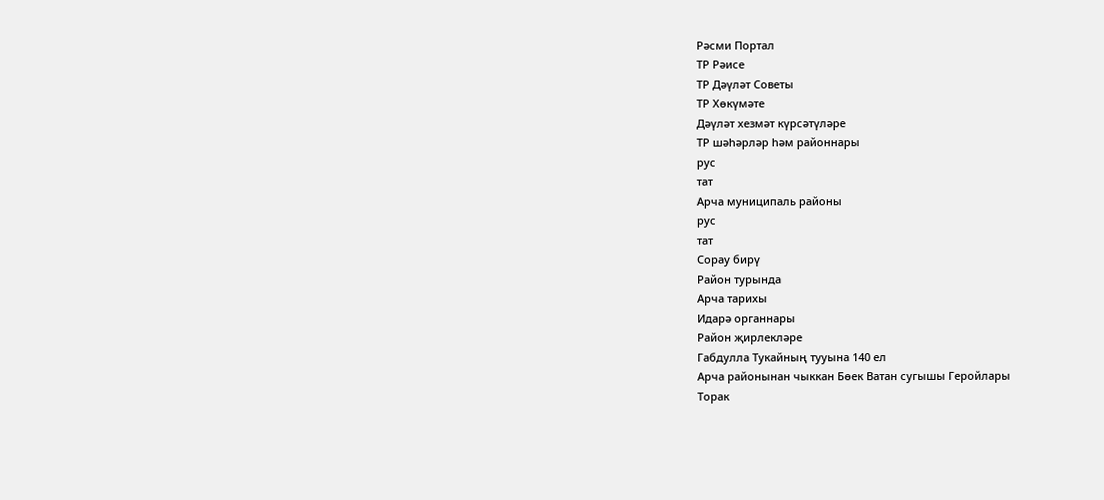Рәсми Портал
ТР Рәисе
ТР Дәүләт Советы
ТР Хөкүмәте
Дәүләт хезмәт күрсәтүләре
ТР шәһәрләр һәм районнары
рус
тат
Арча муниципаль районы
рус
тат
Сорау бирү
Район турында
Арча тарихы
Идарә органнары
Район җирлекләре
Габдулла Тукайның тууына 140 ел
Арча районынан чыккан Бөек Ватан сугышы Геройлары
Торак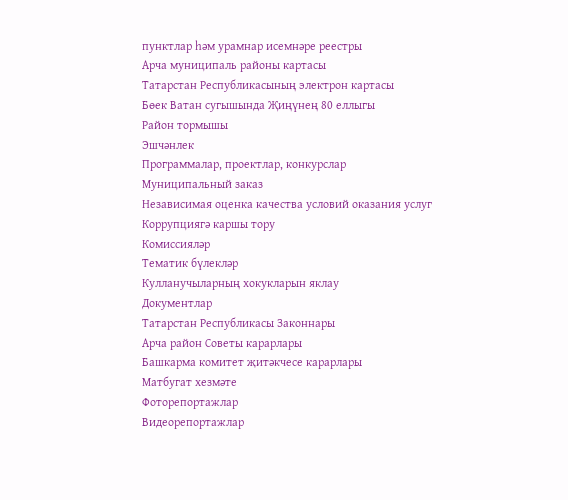пунктлар һәм урамнар исемнәре реестры
Арча муниципаль районы картасы
Татарстан Республикасының электрон картасы
Бөек Ватан сугышында Җиңүнең 80 еллыгы
Район тормышы
Эшчәнлек
Программалар, проектлар, конкурслар
Муниципальный заказ
Независимая оценка качества условий оказания услуг
Коррупциягә каршы тору
Комиссияләр
Тематик бүлекләр
Кулланучыларның хокукларын яклау
Документлар
Татарстан Республикасы Законнары
Арча район Советы карарлары
Башкарма комитет җитәкчесе карарлары
Матбугат хезмәте
Фоторепортажлар
Видеорепортажлар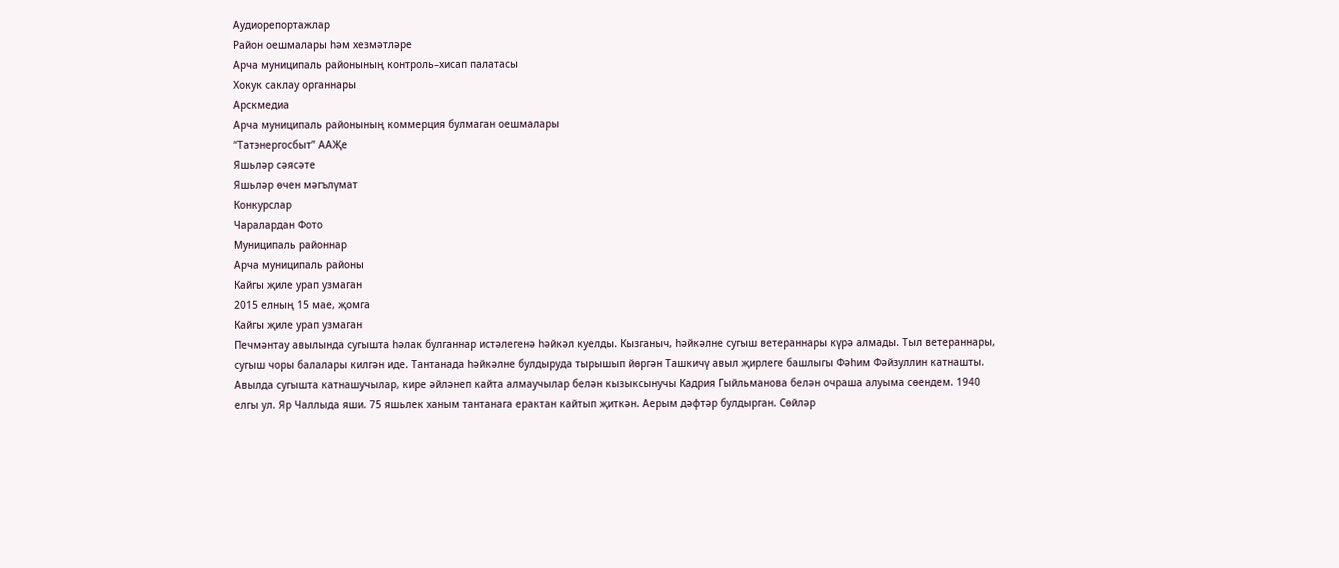Аудиорепортажлар
Район оешмалары һәм хезмәтләре
Арча муниципаль районының контроль–хисап палатасы
Хокук саклау органнары
Арскмедиа
Арча муниципаль районының коммерция булмаган оешмалары
“Татэнергосбыт” ААҖе
Яшьләр сәясәте
Яшьләр өчен мәгълүмат
Конкурслар
Чаралардан Фото
Муниципаль районнар
Арча муниципаль районы
Кайгы җиле урап узмаган
2015 елның 15 мае, җомга
Кайгы җиле урап узмаган
Печмәнтау авылында сугышта һәлак булганнар истәлегенә һәйкәл куелды. Кызганыч, һәйкәлне сугыш ветераннары күрә алмады. Тыл ветераннары, сугыш чоры балалары килгән иде. Тантанада һәйкәлне булдыруда тырышып йөргән Ташкичү авыл җирлеге башлыгы Фәһим Фәйзуллин катнашты.
Авылда сугышта катнашучылар, кире әйләнеп кайта алмаучылар белән кызыксынучы Кадрия Гыйльманова белән очраша алуыма сөендем. 1940 елгы ул. Яр Чаллыда яши. 75 яшьлек ханым тантанага ерактан кайтып җиткән. Аерым дәфтәр булдырган. Сөйләр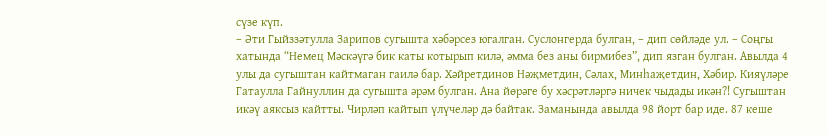сүзе күп.
– Әти Гыйззәтулла Зарипов сугышта хәбәрсез югалган. Суслонгерда булган, – дип сөйләде ул. – Соңгы хатында “Немец Мәскәүгә бик каты котырып килә, әмма без аны бирмибез”, дип язган булган. Авылда 4 улы да сугыштан кайтмаган гаилә бар. Хәйретдинов Нәҗметдин, Сәлах, Минһаҗетдин, Хәбир. Кияүләре Гатаулла Гайнуллин да сугышта әрәм булган. Ана йөрәге бу хәсрәтләргә ничек чыдады икән?! Сугыштан икәү аяксыз кайтты. Чирләп кайтып үлүчеләр дә байтак. Заманында авылда 98 йорт бар иде. 87 кеше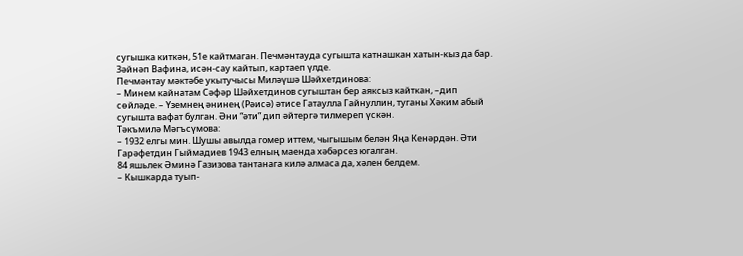сугышка киткән, 51е кайтмаган. Печмәнтауда сугышта катнашкан хатын-кыз да бар. Зәйнәп Вафина, исән-сау кайтып, картаеп үлде.
Печмәнтау мәктәбе укытучысы Миләүшә Шәйхетдинова:
– Минем кайнатам Сәфәр Шәйхетдинов сугыштан бер аяксыз кайткан, –дип сөйләде. – Үземнең әнинең (Рәисә) әтисе Гатаулла Гайнуллин, туганы Хәким абый сугышта вафат булган. Әни “әти” дип әйтергә тилмереп үскән.
Тәкъмилә Мәгъсүмова:
– 1932 елгы мин. Шушы авылда гомер иттем, чыгышым белән Яңа Кенәрдән. Әти Гарәфетдин Гыймадиев 1943 елның маенда хәбәрсез югалган.
84 яшьлек Әминә Газизова тантанага килә алмаса да, хәлен белдем.
– Кышкарда туып-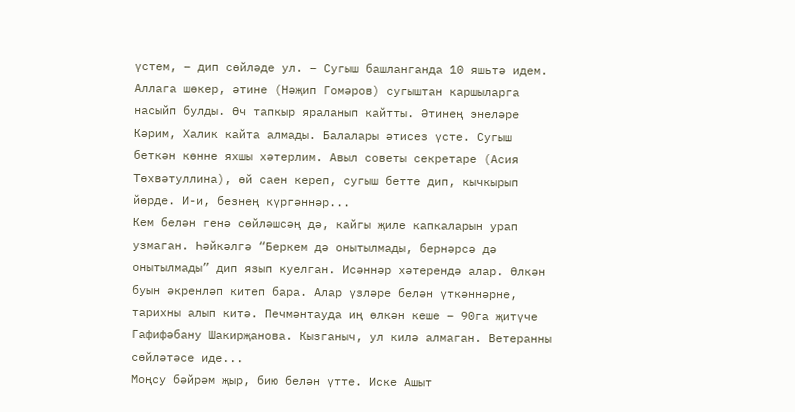үстем, – дип сөйләде ул. – Сугыш башланганда 10 яшьтә идем. Аллага шөкер, әтине (Нәҗип Гомәров) сугыштан каршыларга насыйп булды. Өч тапкыр яраланып кайтты. Әтинең энеләре Кәрим, Халик кайта алмады. Балалары әтисез үсте. Сугыш беткән көнне яхшы хәтерлим. Авыл советы секретаре (Асия Төхвәтуллина), өй саен кереп, сугыш бетте дип, кычкырып йөрде. И-и, безнең күргәннәр...
Кем белән генә сөйләшсәң дә, кайгы җиле капкаларын урап узмаган. Һәйкәлгә “Беркем дә онытылмады, бернәрсә дә онытылмады” дип язып куелган. Исәннәр хәтерендә алар. Өлкән буын әкренләп китеп бара. Алар үзләре белән үткәннәрне, тарихны алып китә. Печмәнтауда иң өлкән кеше – 90га җитүче Гафифәбану Шакирҗанова. Кызганыч, ул килә алмаган. Ветеранны сөйләтәсе иде...
Моңсу бәйрәм җыр, бию белән үтте. Иске Ашыт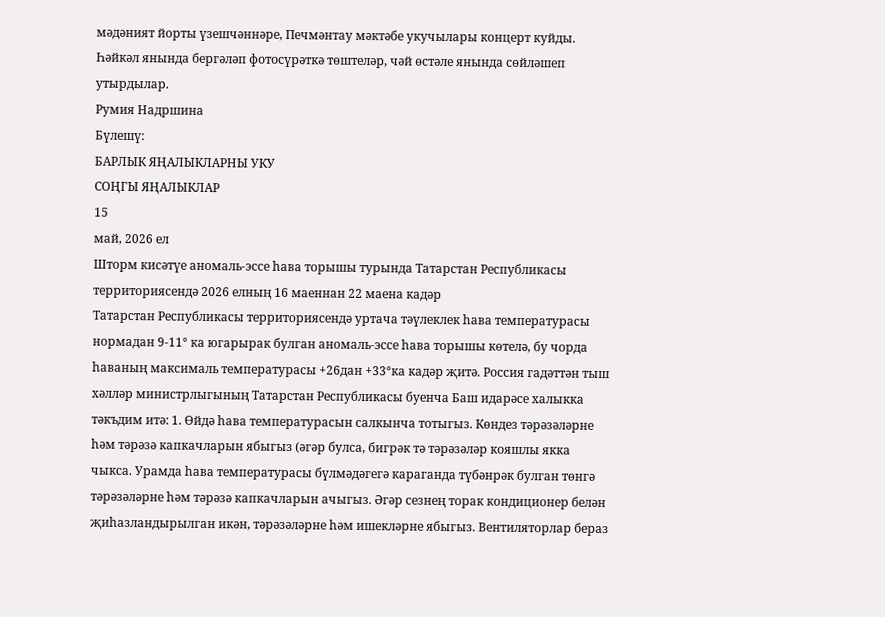мәдәният йорты үзешчәннәре, Печмәнтау мәктәбе укучылары концерт куйды. Һәйкәл янында бергәләп фотосүрәткә төштеләр, чәй өстәле янында сөйләшеп утырдылар.
Румия Надршина
Бүлешү:
БАРЛЫК ЯҢАЛЫКЛАРНЫ УКУ
СОҢГЫ ЯҢАЛЫКЛАР
15
май, 2026 ел
Шторм кисәтүе аномаль-эссе һава торышы турында Татарстан Республикасы территориясендә 2026 елның 16 маеннан 22 маена кадәр
Татарстан Республикасы территориясендә уртача тәүлеклек һава температурасы нормадан 9-11° ка югарырак булган аномаль-эссе һава торышы көтелә, бу чорда һаваның максималь температурасы +26дан +33°ка кадәр җитә. Россия гадәттән тыш хәлләр министрлыгының Татарстан Республикасы буенча Баш идарәсе халыкка тәкъдим итә: 1. Өйдә һава температурасын салкынча тотыгыз. Көндез тәрәзәләрне һәм тәрәзә капкачларын ябыгыз (әгәр булса, бигрәк тә тәрәзәләр кояшлы якка чыкса. Урамда һава температурасы бүлмәдәгегә караганда түбәнрәк булган төнгә тәрәзәләрне һәм тәрәзә капкачларын ачыгыз. Әгәр сезнең торак кондиционер белән җиһазландырылган икән, тәрәзәләрне һәм ишекләрне ябыгыз. Вентиляторлар бераз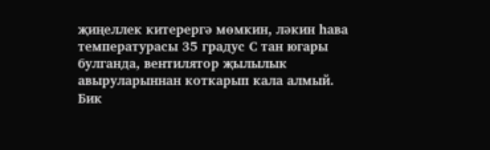җиңеллек китерергә мөмкин, ләкин һава температурасы 35 градус С тан югары булганда, вентилятор җылылык авыруларыннан коткарып кала алмый. Бик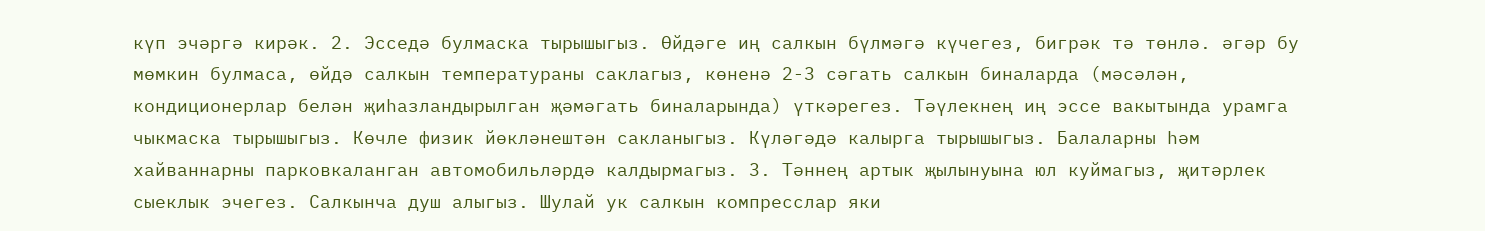күп эчәргә кирәк. 2. Эсседә булмаска тырышыгыз. Өйдәге иң салкын бүлмәгә күчегез, бигрәк тә төнлә. әгәр бу мөмкин булмаса, өйдә салкын температураны саклагыз, көненә 2-3 сәгать салкын биналарда (мәсәлән, кондиционерлар белән җиһазландырылган җәмәгать биналарында) үткәрегез. Тәүлекнең иң эссе вакытында урамга чыкмаска тырышыгыз. Көчле физик йөкләнештән сакланыгыз. Күләгәдә калырга тырышыгыз. Балаларны һәм хайваннарны парковкаланган автомобильләрдә калдырмагыз. 3. Тәннең артык җылынуына юл куймагыз, җитәрлек сыеклык эчегез. Салкынча душ алыгыз. Шулай ук салкын компресслар яки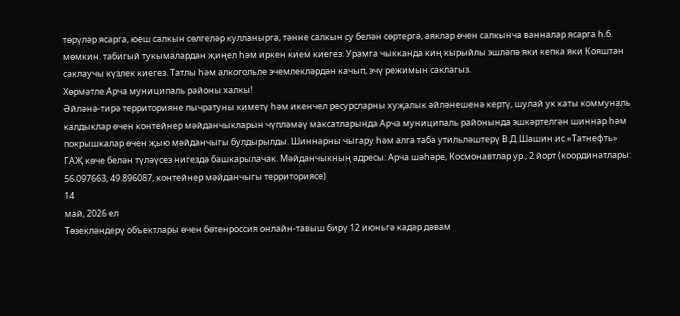төрүләр ясарга, юеш салкын сөлгеләр кулланырга, тәнне салкын су белән сөртергә, аяклар өчен салкынча ванналар ясарга һ.б. мөмкин. табигый тукымалардан җиңел һәм иркен кием киегез. Урамга чыкканда киң кырыйлы эшләпә яки кепка яки Кояштан саклаучы күзлек киегез. Татлы һәм алкогольле эчемлекләрдән качып, эчү режимын саклагыз.
Хөрмәтле Арча муниципаль районы халкы!
Әйләнә-тирә территорияне пычратуны киметү һәм икенчел ресурсларны хуҗалык әйләнешенә кертү, шулай ук каты коммуналь калдыклар өчен контейнер мәйданчыкларын чүпләмәү максатларында Арча муниципаль районында эшкәртелгән шиннар һәм покрышкалар өчен җыю мәйданчыгы булдырылды. Шиннарны чыгару һәм алга таба утильләштерү В.Д.Шашин ис.«Татнефть» ГАҖ көче белән түләүсез нигездә башкарылачак. Мәйданчыкның адресы: Арча шәһәре, Космонавтлар ур., 2 йорт (координатлары: 56.097663, 49.896087, контейнер мәйданчыгы территориясе)
14
май, 2026 ел
Төзекләндерү объектлары өчен бөтенроссия онлайн-тавыш бирү 12 июньгә кадәр дәвам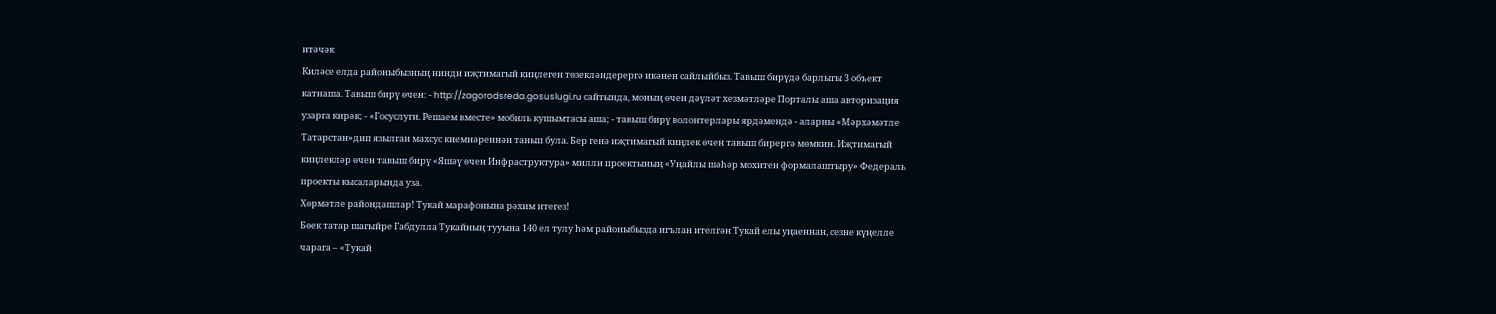итәчәк
Киләсе елда районыбызның нинди иҗтимагый киңлеген төзекләндерергә икәнен сайлыйбыз. Тавыш бирүдә барлыгы 3 объект катнаша. Тавыш бирү өчен: - http://zagorodsreda.gosuslugi.ru сайтында, моның өчен дәүләт хезмәтләре Порталы аша авторизация узарга кирәк; - «Госуслуги. Решаем вместе» мобиль кушымтасы аша; - тавыш бирү волонтерлары ярдәмендә - аларны «Мәрхәмәтле Татарстан»дип язылган махсус киемнәреннән танып була. Бер генә иҗтимагый киңлек өчен тавыш бирергә мөмкин. Иҗтимагый киңлекләр өчен тавыш бирү «Яшәү өчен Инфраструктура» милли проектының «Уңайлы шәһәр мохитен формалаштыру» Федераль проекты кысаларында уза.
Хөрмәтле райондашлар! Тукай марафонына рәхим итегез!
Бөек татар шагыйре Габдулла Тукайның тууына 140 ел тулу һәм районыбызда игълан ителгән Тукай елы уңаеннан, сезне күңелле чарага – «Тукай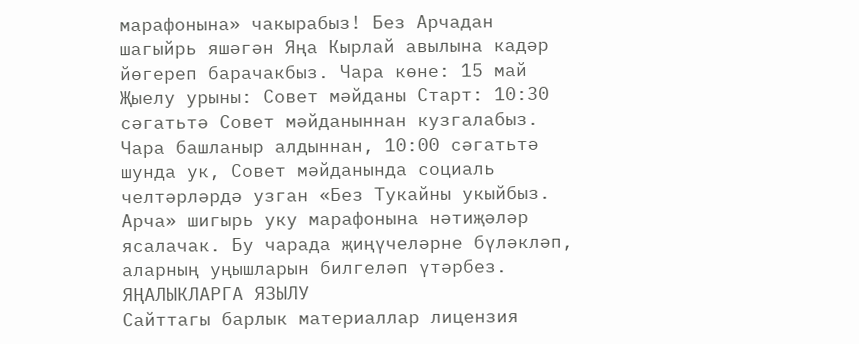марафонына» чакырабыз! Без Арчадан шагыйрь яшәгән Яңа Кырлай авылына кадәр йөгереп барачакбыз. Чара көне: 15 май Җыелу урыны: Совет мәйданы Старт: 10:30 сәгатьтә Совет мәйданыннан кузгалабыз. Чара башланыр алдыннан, 10:00 сәгатьтә шунда ук, Совет мәйданында социаль челтәрләрдә узган «Без Тукайны укыйбыз. Арча» шигырь уку марафонына нәтиҗәләр ясалачак. Бу чарада җиңүчеләрне бүләкләп, аларның уңышларын билгеләп үтәрбез.
ЯҢАЛЫКЛАРГА ЯЗЫЛУ
Сайттагы барлык материаллар лицензия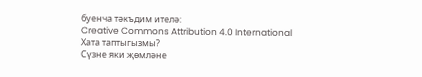буенча тәкъдим ителә:
Creative Commons Attribution 4.0 International
Хата таптыгызмы?
Сүзне яки җөмләне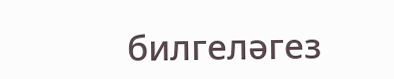билгеләгез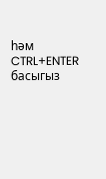һәм CTRL+ENTER басыгыз